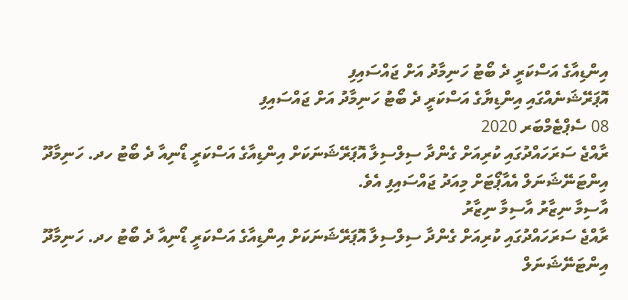އިންޑިއާގެ އަސްކަރީ ދެ ބޯޓު ހަނިމާދު އަށް ޖައްސައިފި
އޮޕަރޭޝަނެއްގައި އިންޑިޔާގެ އަސްކަރީ ދެ ބޯޓު ހަނިމާދު އަށް ޖައްސައިފި
08 ސެޕްޓެމްބަރ 2020
ރާއްޖެ ސަރަހައްދުގައި ކުރިއަށް ގެންދާ ސިލްސިލާ އޮޕަރޭޝަނަކަށް އިންޑިއާގެ އަސްކަރީ ޑޯނިއާ ދެ ބޯޓު ހދ. ހަނިމާދޫ އިންޓަނޭޝަނަލް އެއާޕޯޓަށް މިއަދު ޖައްސައިފި އެވެ.
އާސިމާ ނިޒާރު އާސިމާ ނިޒާރު
ރާއްޖެ ސަރަހައްދުގައި ކުރިއަށް ގެންދާ ސިލްސިލާ އޮޕަރޭޝަނަކަށް އިންޑިއާގެ އަސްކަރީ ޑޯނިއާ ދެ ބޯޓު ހދ. ހަނިމާދޫ އިންޓަނޭޝަނަލް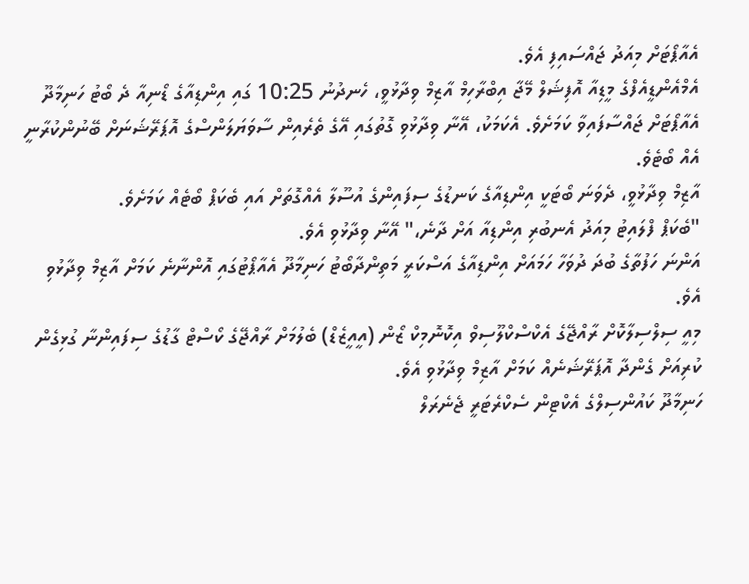އެއާޕޯޓަށް މިއަދު ޖައްސައިފި އެވެ.
އެމްއެންޑީއެފްގެ މީޑިއާ އޮފިޝަލް މޭޖާ އިބްރާހިމް އާޒިމް ވިދާޅުވީ، ހެނދުނު 10:25 ގައި އިންޑިއާގެ ޑޯނިއާ ދެ ބޯޓު ހަނިމާދޫ އެއާޕޯޓަށް ޖައްސާފައިވާ ކަމަށެވެ. އެކަމަކު، އޭނާ ވިދާޅުވި ގޮތުގައި އޭގެ ތެރެއިން ސާވަޔަލަންސްގެ އޮޕަރޭޝަނަށް ބޭނުންކުރާނީ އެއް ބޯޓެވެ.
އާޒިމް ވިދާޅުވީ، ދެވަނަ ބޯޓަކީ އިންޑިއާގެ ކަނޑުގެ ސިފައިންގެ އުސޫލާ އެއްގޮތަށް އައި ބެކަޕް ބޯޓެއް ކަމަށެވެ.
"ބެކަޕް ފްލައިޓު މިއަދު އެނބުރި އިންޑިއާ އަށް ދާނެ،" އޭނާ ވިދާޅުވި އެވެ.
އަންނަ ހަފުތާގެ ބުދަ ދުވަހާ ހަމައަށް އިންޑިއާގެ އަސްކަރީ މަތިންދާބޯޓު ހަނިމާދޫ އެއާޕޯޓުގައި އޮންނާނެ ކަމަށް އާޒިމް ވިދާޅުވި އެވެ.
މިއީ ސިލްސިލާކޮށް ރާއްޖޭގެ އެކްސްކްލޫސިވް އިކޮނޮމިކް ޒޯން (އީއީޒެޑް) ބެލުމަށް ރާއްޖޭގެ ކޯސްޓް ގާޑުގެ ސިފައިންނާ ގުޅިގެން ކުރިއަށް ގެންދާ އޮޕަރޭޝަނެއް ކަމަށް އާޒިމް ވިދާޅުވި އެވެ.
ހަނިމާދޫ ކައުންސިލްގެ އެކްޓިން ސެކްރެޓަރީ ޖެނެރަލް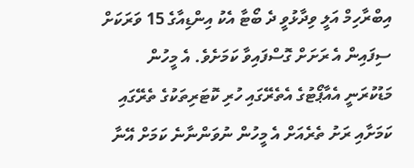އިބްރާހިމް އަލީ ވިދާޅުވީ ދެ ބޯޓާ އެކު އިންޑިއާގެ 15 ވަރަކަށް ސިފައިން އެ ރަށަށް ގޮސްފައިވާ ކަމަށެވެ. އެ މީހުން މަޑުކުރަނީ އެއާޕޯޓުގެ އެތެރޭގައި ހުރި ކޮޓަރިތަކުގެ ތެރޭގައި ކަމަށާއި ރަށު ތެރެއަށް އެ މީހުން ނުވަންނާނެ ކަމަށް އޭނާ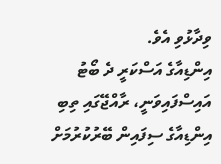ވިދާޅުވި އެވެ.
އިންޑިއާގެ އަސްކަރީ ދެ ބޯޓު އައިސްފައިވަނީ، ރާއްޖޭގައި ތިބި އިންޑިއާގެ ސިފައިން ބޭރުކުރުމަށް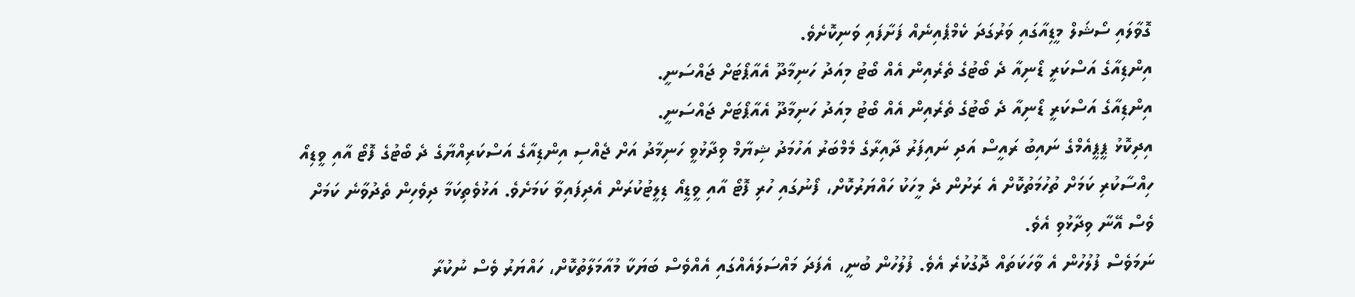ގޮވާލައި ސޯޝަލް މީޑިއާގައި ވަރުގަދަ ކެމްޕެއިނެއް ފަށާފައި ވަނިކޮށެވެ.
އިންޑިއާގެ އަސްކަރީ ޑޯނިއާ ދެ ބޯޓުގެ ތެރެއިން އެއް ބޯޓު މިއަދު ހަނިމާދޫ އެއާޕޯޓަށް ޖައްސަނީ.
އިންޑިއާގެ އަސްކަރީ ޑޯނިއާ ދެ ބޯޓުގެ ތެރެއިން އެއް ބޯޓު މިއަދު ހަނިމާދޫ އެއާޕޯޓަށް ޖައްސަނީ.
އިދިކޮޅު ޕީޕީއެމްގެ ނައިބު ރައީސް އަދި ނައިފަރު ދާއިރާގެ މެމްބަރު އަހުމަދު ޝިޔާމް ވިދާޅުވީ ހަނިމާދު އަށް ޖެއްސި އިންޑިއާގެ އަސްކަރިއްޔާގެ ދެ ބޯޓުގެ ފޮޓޯ އާއި ވީޑިއޯ ހިއްސާކުރި ކަމަށް ތުހުމަތުކޮށް އެ ރަށުން ދެ މީހަކު ހައްޔަރުކޮށް، ފޯނުގައި ހުރި ފޮޓޯ އާއި ވީޑީއޯ ޑިލީޓުކުރަން އެދިފައިވާ ކަމަށެވެ. އަޅުވެތިކަމާ ދިވެހިން ތެދުވާނެ ކަމަށް ވެސް އޭނާ ވިދާޅުވި އެވެ.
ނަމަވެސް ފުލުހުން އެ ވާހަކަތައް ދޮގުކުރެ އެވެ. ފުލުހުން ބުނީ، އެފަދަ މައްސަލައެއްގައި އެއްވެސް ބަޔަކާ މުއާމަލާތުކޮށް، ހައްޔަރު ވެސް ނުކުރާ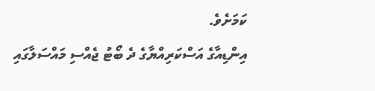ކަމަށެވެ.
އިންޑިއާގެ އަސްކަރިއްޔާގެ ދެ ބޯޓު ޖެއްސި މައްސަލާގައި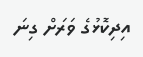އިދިކޮޅުގެ ވަރަށް ގިނަ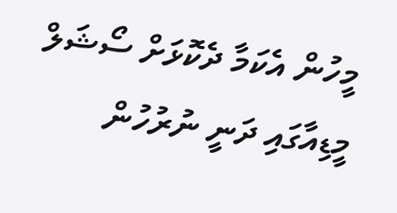މީހުން އެކަމާ ދެކޮޅަށް ސޯޝަލް މީޑިއާގައި ދަނީ ނުރުހުން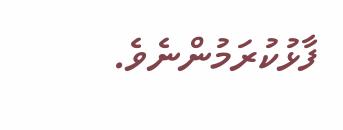ފާޅުކުރަމުންނެވެ.